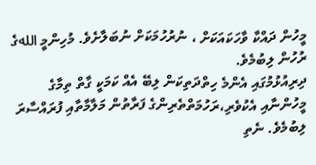މީހުން ދައްކާ ވާހަކައަކަށް ، ނުރުހުމަކަށް ނުބަލާށެވެ. މުހިންމީ اللهގެ ރުހުން ލިބުމެވެ.
ދިރިއުޅުމުގައި އެންމެ ހިތްދަތިކަން ލިބޭ އެއް ކަމަކީ ގާތް ތިމާގެ މީހުންނާއި އެކުވެރި،ރަހުމަތްތެރިންގެ ފަރާތުން މަލާމާތާއި ފުރައްސާރަ ލިބުމެވެ. ނެތި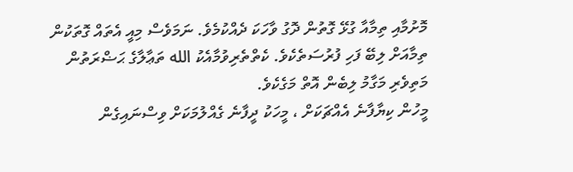މޮށުމާއި ތިމާއާ ގުޅޭ ގޮތުން ދޮގު ވާހަކަ ދެއްކުމެވެ. ނަމަވެސް މިއީ އެތައް ގޮތަކުން ތިމާއަށް ލިބޭ ފަހި ފުރުސަތެކެވެ. ކެތްތެރިވުމާއެކު الله ތަޢާލާގެ ޙަޟްރަތުން މަތިވެރި މަގާމު ލިބެން އޮތް މަގެކެވެ.
މީހުން ކިޔާފާނެ އެއްޗަކަށް ، މީހަކު ދީފާނެ ގެއްލުމަކަށް ވިސްނައިގެން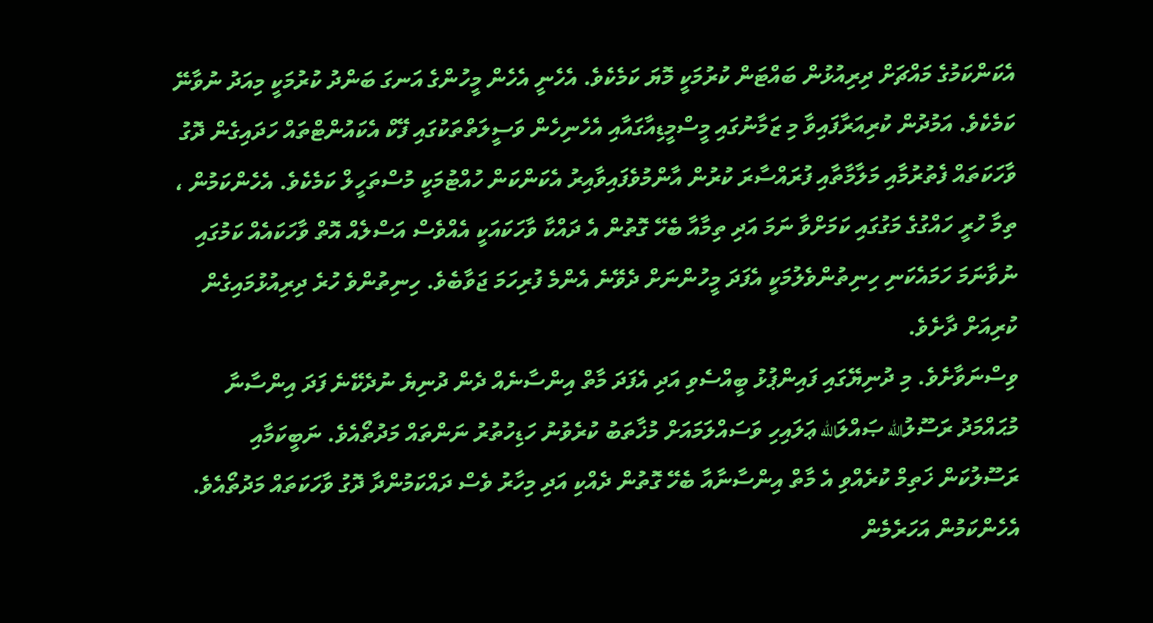އެކަންކަމުގެ މައްޗަށް ދިރިއުޅުން ބައްޓަން ކުރުމަކީ މޮޔަ ކަމެކެވެ. އެހެނީ އެހެން މީހުންގެ އަނގަ ބަންދު ކުރުމަކީ މިއަދު ނުވާނޭ ކަމެކެވެ. އަމުދުން ކުރިއަރާފައިވާ މި ޒަމާނުގައި މީސްމީޑިއާގައާއި އެހެނިހެން ވަސީލަތްތަކުގައި ފޭކް އެކައުންޓްތައް ހަދައިގެން ދޮގު ވާހަކަތައް ފެތުރުމާއި މަލާމާތާއި ފުރައްސާރަ ކުރުން އާންމުވެފައިވާއިރު އެކަންކަން ހުއްޓުމަކީ މުސްތަހީލް ކަމެކެވެ. އެހެންކަމުން ، ތިމާ ހުރީ ހައްގުގެ މަގުގައި ކަމަށްވާ ނަމަ އަދި ތިމާއާ ބެހޭ ގޮތުން އެ ދައްކާ ވާހަކައަކީ އެއްވެސް އަސްލެއް އޮތް ވާހަކައެއް ކަމުގައި ނުވާނަމަ ހަމައެކަނި ހިނިތުންވެލުމަކީ އެފަދަ މީހުންނަށް ދެވޭނެ އެންމެ ފުރިހަމަ ޖަވާބެވެ. ހިނިތުންވެ ހުރެ ދިރިއުޅުމައިގެން ކުރިއަށް ދާށެވެ.
ވިސްނަވާށެވެ. މި ދުނިޔޭގައި ފައިންޕުޅު ބީއްސެވި އަދި އެފަދަ މާތް އިންސާނެއް ދެން ދުނިޔެ ނުދެކޭނެ ފަދަ އިންސާނާ މުޙައްމަދު ރަސޫލުالله ޞައްލަالله ޢަލައިހި ވަސައްލަމައަށް މުޚާތަބު ކުރެވުނު ހަޑިހުތުރު ނަންތައް މަދުތޯއެވެ. ނަބީކަމާއި ރަސޫލުކަން ޚަތިމް ކުރެއްވި އެ މާތް އިންސާނާއާ ބެހޭ ގޮތުން ދެއްކި އަދި މިހާރު ވެސް ދައްކަމުންދާ ދޮގު ވާހަކަތައް މަދުތޯއެވެ. އެހެންކަމުން އަހަރެމެން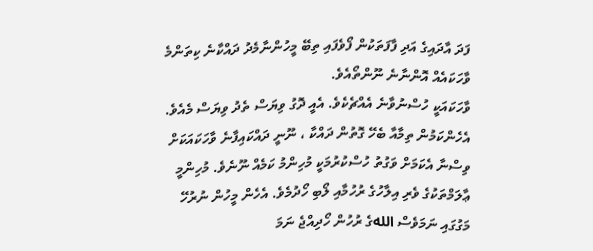ފަދަ އާދައިގެ އަދި ފާފަތަކުން ފޯވެފައި ތިބޭ މީހުންނާމެދު ދައްކާނެ ކިތަންމެ ވާހަކައެއް އޮންނާނެ ނޫންތޯއެވެ.
ވާހަކައަކީ ހުސްނުވާނެ އެއްޗެކެވެ. އެއީ ދޮގު ވިޔަސް ތެދު ވިޔަސް މެއެވެ. އެހެންކަމުން ތިމާއާ ބެހޭ ގޮތުން ދައްކާ ، ނޫނީ ދައްކައިފާނެ ވާހަކައަކަށް ވިސްނާ އެކަމަށް ވަގުތު ހުސްކުރުމަކީ މުހިންމު ކަމެއް ނޫނެވެ. މުހިންމީ ޢާލަމްތަކުގެ ވެރި އިލާހުގެ ރުހުމާއި ލޯބި ހޯދުމެވެ. އެހެން މީހުން ނުރުހޭ މަގުގައި ނަމަވެސް اللهގެ ރުހުން ހޯދިއްޖެ ނަމަ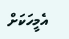އެމީހަކަށް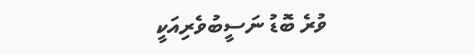ވުރެ ބޮޑު ނަސީބުވެރިއަކީ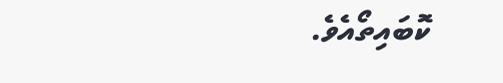ކޮބައިތޯއެވެ.